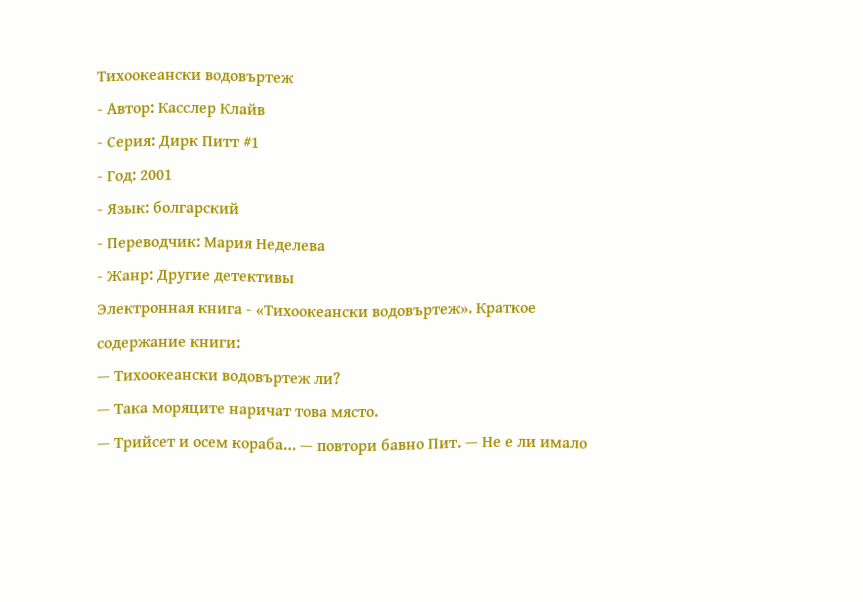Тихоокеански водовъртеж
- Автор: Касслер Клайв
- Серия: Дирк Питт #1
- Год: 2001
- Язык: болгарский
- Переводчик: Мария Неделева
- Жанр: Другие детективы
Электронная книга - «Тихоокеански водовъртеж». Краткое содержание книги:
— Тихоокеански водовъртеж ли?
— Така моряците наричат това място.
— Трийсет и осем кораба… — повтори бавно Пит. — Не е ли имало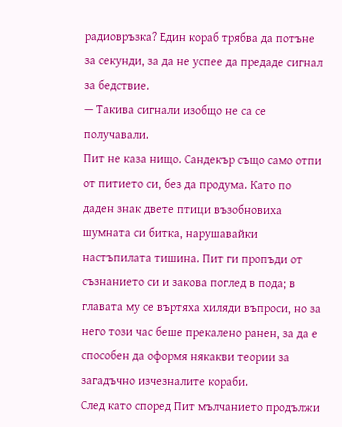радиовръзка? Един кораб трябва да потъне за секунди, за да не успее да предаде сигнал за бедствие.
— Такива сигнали изобщо не са се получавали.
Пит не каза нищо. Сандекър също само отпи от питието си, без да продума. Като по даден знак двете птици възобновиха шумната си битка, нарушавайки настъпилата тишина. Пит ги пропъди от съзнанието си и закова поглед в пода; в главата му се въртяха хиляди въпроси, но за него този час беше прекалено ранен, за да е способен да оформя някакви теории за загадъчно изчезналите кораби.
След като според Пит мълчанието продължи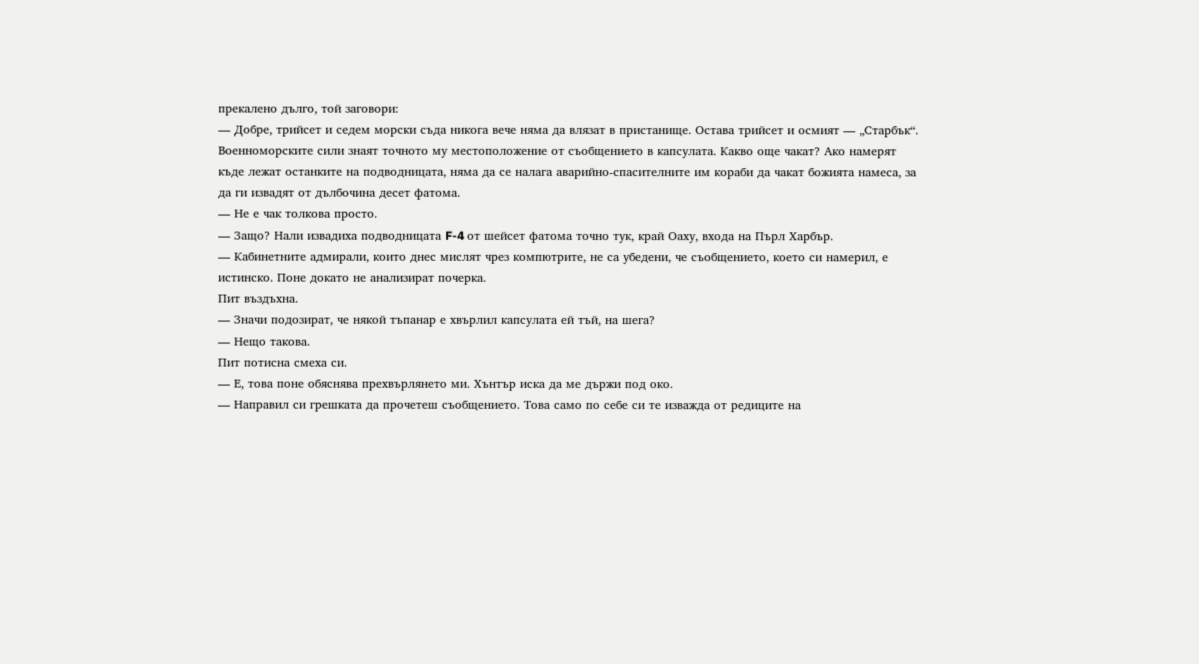прекалено дълго, той заговори:
— Добре, трийсет и седем морски съда никога вече няма да влязат в пристанище. Остава трийсет и осмият — „Старбък“. Военноморските сили знаят точното му местоположение от съобщението в капсулата. Какво още чакат? Ако намерят къде лежат останките на подводницата, няма да се налага аварийно-спасителните им кораби да чакат божията намеса, за да ги извадят от дълбочина десет фатома.
— Не е чак толкова просто.
— Защо? Нали извадиха подводницата F-4 от шейсет фатома точно тук, край Оаху, входа на Пърл Харбър.
— Кабинетните адмирали, които днес мислят чрез компютрите, не са убедени, че съобщението, което си намерил, е истинско. Поне докато не анализират почерка.
Пит въздъхна.
— Значи подозират, че някой тъпанар е хвърлил капсулата ей тъй, на шега?
— Нещо такова.
Пит потисна смеха си.
— Е, това поне обяснява прехвърлянето ми. Хънтър иска да ме държи под око.
— Направил си грешката да прочетеш съобщението. Това само по себе си те изважда от редиците на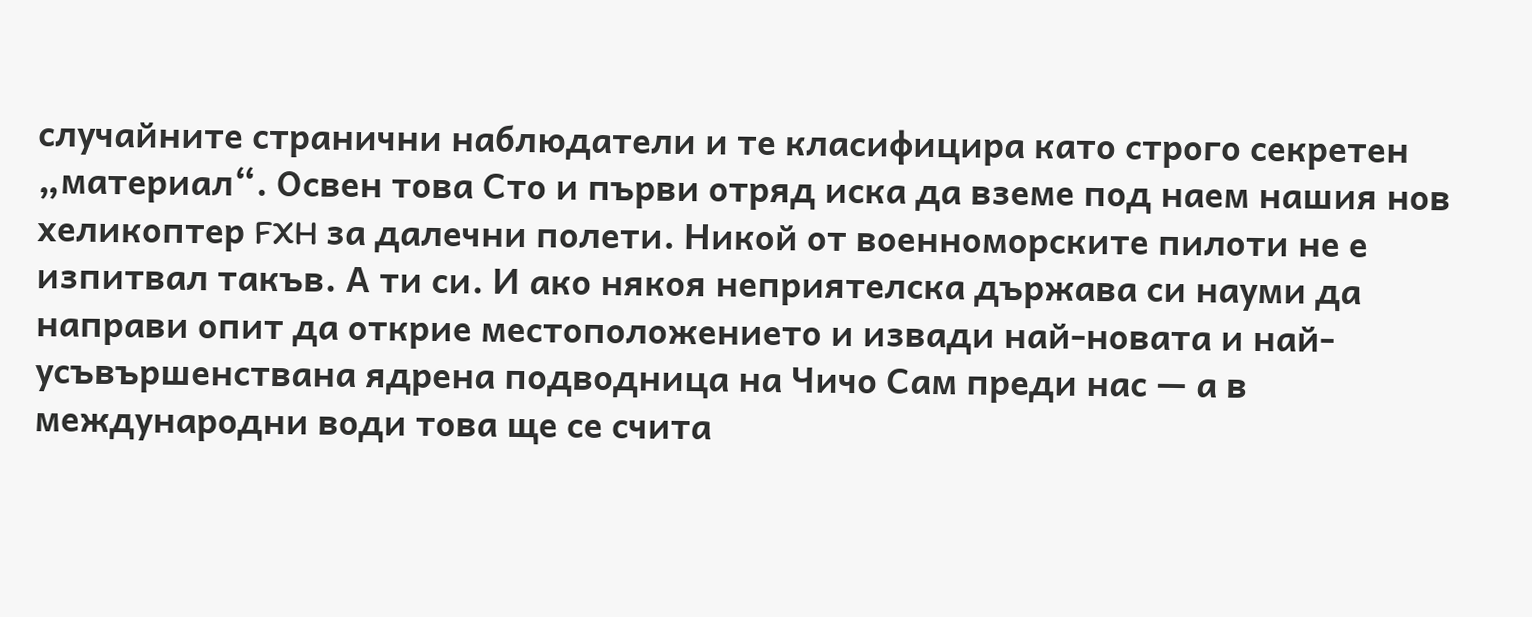случайните странични наблюдатели и те класифицира като строго секретен „материал“. Освен това Сто и първи отряд иска да вземе под наем нашия нов хеликоптер FXH за далечни полети. Никой от военноморските пилоти не е изпитвал такъв. А ти си. И ако някоя неприятелска държава си науми да направи опит да открие местоположението и извади най-новата и най-усъвършенствана ядрена подводница на Чичо Сам преди нас — а в международни води това ще се счита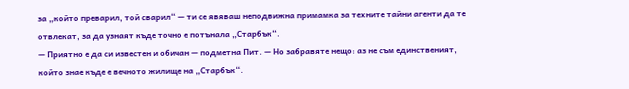за „който преварил, той сварил“ — ти се явяваш неподвижна примамка за техните тайни агенти да те отвлекат, за да узнаят къде точно е потънала „Старбък“.
— Приятно е да си известен и обичан — подметна Пит. — Но забравяте нещо: аз не съм единственият, който знае къде е вечното жилище на „Старбък“.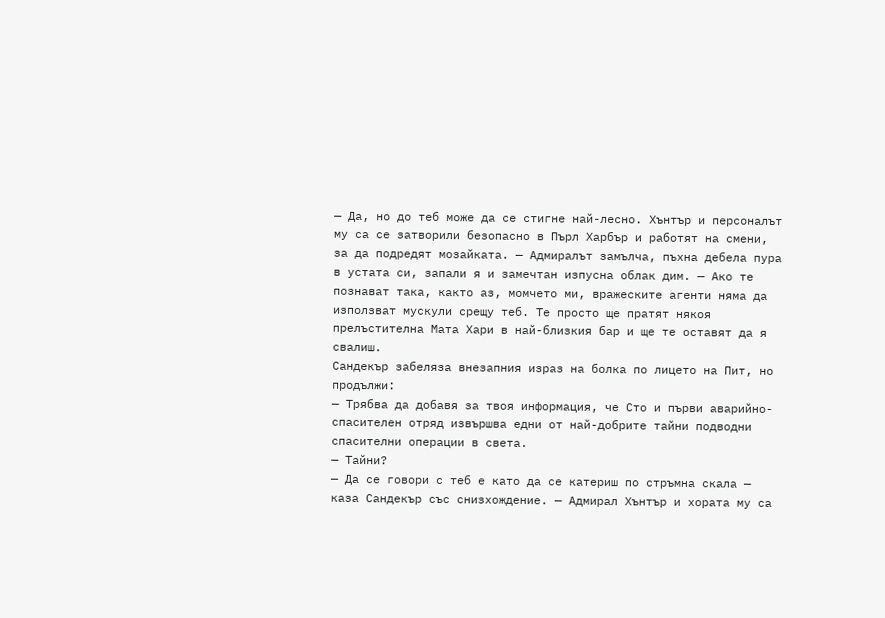— Да, но до теб може да се стигне най-лесно. Хънтър и персоналът му са се затворили безопасно в Пърл Харбър и работят на смени, за да подредят мозайката. — Адмиралът замълча, пъхна дебела пура в устата си, запали я и замечтан изпусна облак дим. — Ако те познават така, както аз, момчето ми, вражеските агенти няма да използват мускули срещу теб. Те просто ще пратят някоя прелъстителна Мата Хари в най-близкия бар и ще те оставят да я свалиш.
Сандекър забеляза внезапния израз на болка по лицето на Пит, но продължи:
— Трябва да добавя за твоя информация, че Сто и първи аварийно-спасителен отряд извършва едни от най-добрите тайни подводни спасителни операции в света.
— Тайни?
— Да се говори с теб е като да се катериш по стръмна скала — каза Сандекър със снизхождение. — Адмирал Хънтър и хората му са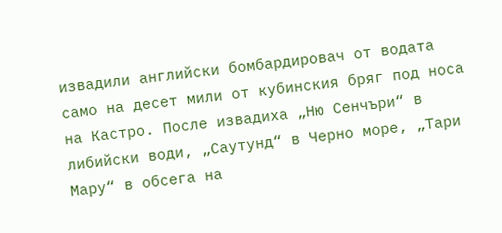извадили английски бомбардировач от водата само на десет мили от кубинския бряг под носа на Кастро. После извадиха „Ню Сенчъри“ в либийски води, „Саутунд“ в Черно море, „Тари Мару“ в обсега на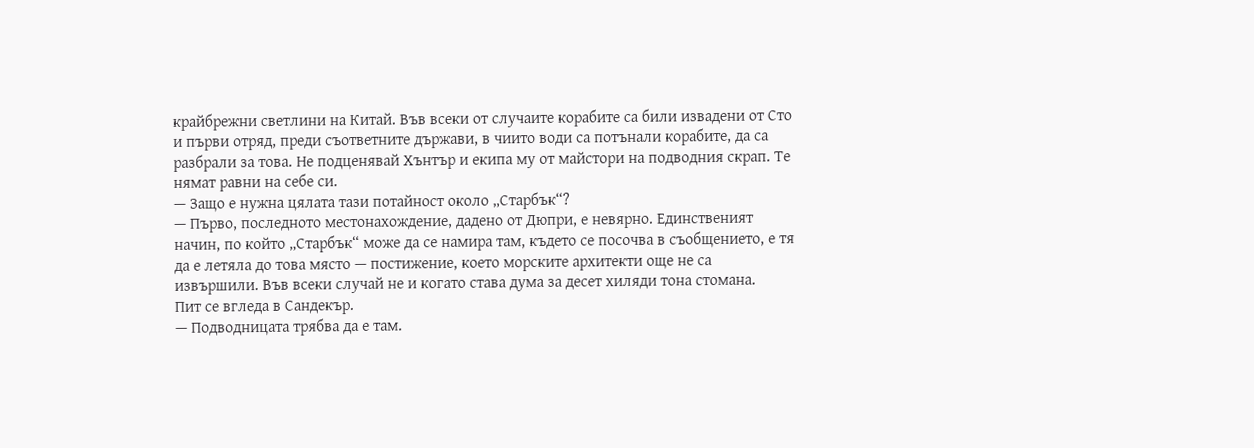крайбрежни светлини на Китай. Във всеки от случаите корабите са били извадени от Сто и първи отряд, преди съответните държави, в чиито води са потънали корабите, да са разбрали за това. Не подценявай Хънтър и екипа му от майстори на подводния скрап. Те нямат равни на себе си.
— Защо е нужна цялата тази потайност около „Старбък“?
— Първо, последното местонахождение, дадено от Дюпри, е невярно. Единственият начин, по който „Старбък“ може да се намира там, където се посочва в съобщението, е тя да е летяла до това място — постижение, което морските архитекти още не са извършили. Във всеки случай не и когато става дума за десет хиляди тона стомана.
Пит се вгледа в Сандекър.
— Подводницата трябва да е там.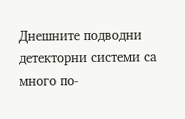Днешните подводни детекторни системи са много по-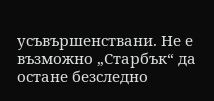усъвършенствани. Не е възможно „Старбък“ да остане безследно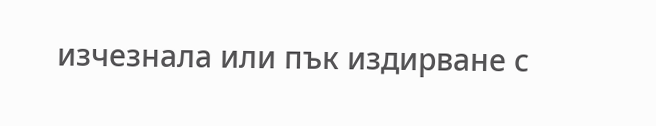изчезнала или пък издирване с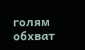голям обхват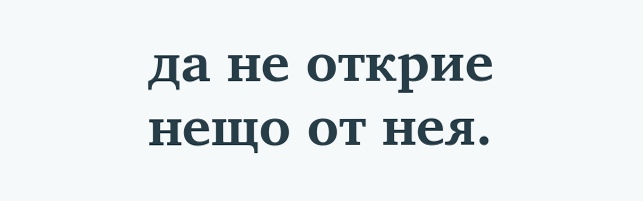да не открие нещо от нея.